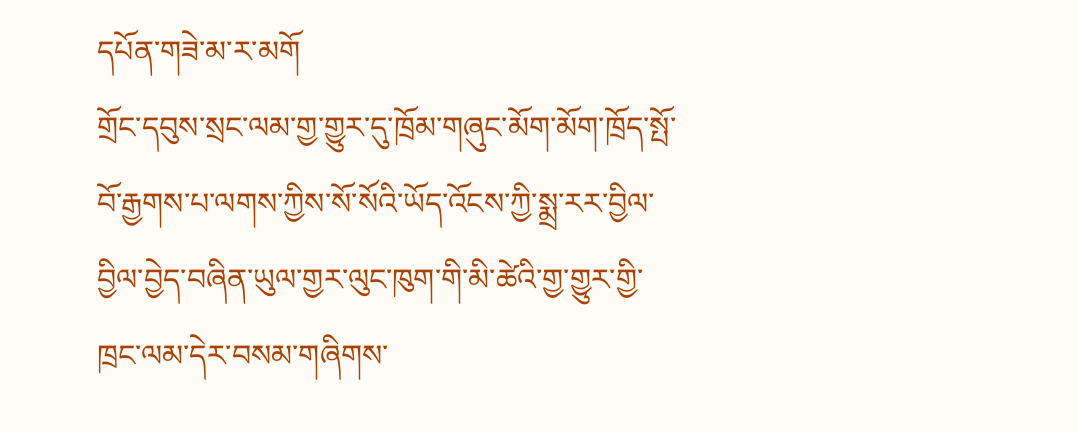དཔོན་གཟེ་མ་ར་མགོ
གྲོང་དབུས་སྲང་ལམ་གྱ་གྱུར་དུ་ཁྲོམ་གཞུང་མོག་མོག་ཁྲོད་སྤོ་བོ་རྒྱགས་པ་ལགས་ཀྱིས་སོ་སོའི་ཡོད་འོངས་ཀྱི་སྨྲ་རར་བྱིལ་བྱིལ་བྱེད་བཞིན་ཡུལ་གྱར་ལུང་ཁུག་གི་མི་ཚེའི་གྱ་གྱུར་གྱི་ཁྲང་ལམ་དེར་བསམ་གཞིགས་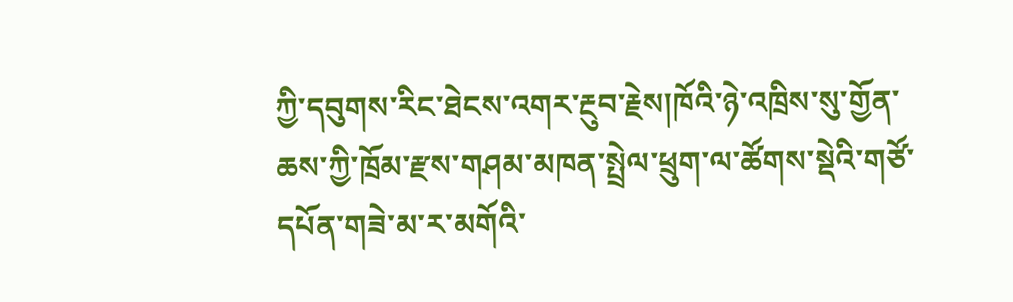ཀྱི་དབུགས་རིང་ཐེངས་འགར་རྔུབ་རྗེས།ཁོའི་ཉེ་འཁྲིས་སུ་གྱོན་ཆས་ཀྱི་ཁྲོམ་རྫས་གཤམ་མཁན་སྤྲེལ་ཕྲུག་ལ་ཚོགས་སྡེའི་གཙོ་དཔོན་གཟེ་མ་ར་མགོའི་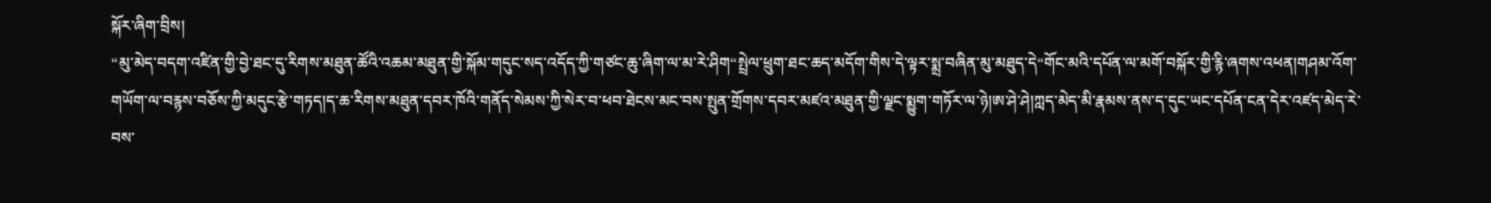སྐོར་ཞིག་བྲིས།
“མུ་མེད་བདག་འཛིན་གྱི་བྱེ་ཐང་དུ་རིགས་མཐུན་ཚོའི་འཆམ་མཐུན་གྱི་སྐོམ་གདུང་སད་འདོད་ཀྱི་གཙང་ཆུ་ཞིག་ལ་མ་རེ་ཤིག“སྤྲེལ་ཕྲུག་ཐང་ཆད་མདོག་གིས་དེ་ལྟར་སྨྲ་བཞིན་མུ་མཐུད་དེ“གོང་མའི་དཔོན་ལ་མགོ་བསྐོར་གྱི་རྙི་ཞགས་འཕན།གཤམ་འོག་གཡོག་ལ་བརྙས་བཅོས་ཀྱི་མདུང་རྩེ་གཏད།ད་ཆ་རིགས་མཐུན་དབར་ཁོའི་གནོད་སེམས་ཀྱི་སེར་བ་ཕབ་ཐེངས་མང་བས་སྤུན་གྲོགས་དབར་མཛའ་མཐུན་གྱི་ལྗང་སྨྱུག་གཏོར་ལ་ཉེ།ཨ་ཤེ་ཤེ།ཀླད་མེད་མི་རྣམས་ནས་ད་དུང་ཡང་དཔོན་ངན་དེར་འཛད་མེད་རེ་བས་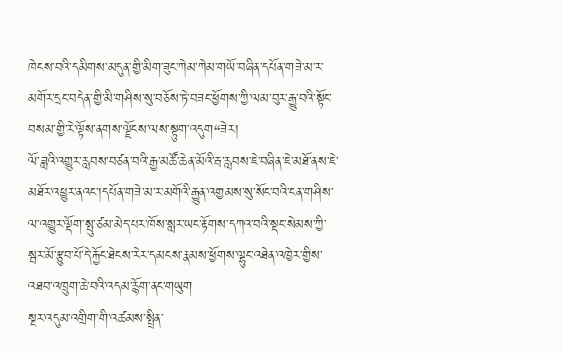ཁེངས་བའི་དམིགས་མདུན་གྱི་མིག་ཟུང་ཀེམ་ཀེམ་གཡོ་བཞིན་དཔོན་གཟེ་མ་ར་མགོར་དྲང་བདེན་གྱི་མི་གཤིས་སུ་བཅོས་ཏེ་བཟང་ཕྱོགས་ཀྱི་ལམ་བུར་རྒྱུ་བའི་སྟོང་བསམ་གྱི་རེ་ལྟོས་ནགས་ལྗོངས་ལས་སྟུག་འདུག“ཟེར།
ལོ་ཟླའི་འགྱུར་རླབས་བཙན་བའི་རྒྱ་མཚོ་ཆེན་མོའི་རྦ་རླབས་ཇེ་བཞིན་ཇེ་མཐོ་ནས་ཇེ་མཐོར་འཕྱུར་ནའང་།དཔོན་གཟེ་མ་ར་མགོའི་རྒྱུན་འགྱམས་སུ་སོང་བའི་ངན་གཤིས་ལ་འགྱུར་ལྡོག་སྤུ་ཙམ་མེད་པར་ཁོས་སླར་ཡང་རྟོགས་དཀའ་བའི་སྡང་སེམས་ཀྱི་སྦར་མོ་རྩུབ་པོ་དེ་རྐྱོང་ཐེངས་རེར་དམངས་རྣམས་ཕྱོགས་ལྷུང་འཐེན་འཁྱེར་གྱིས་འཐབ་འཁྲུག་ཆེ་བའི་འདམ་རྙོག་ནང་གཡུག
སྔར་འདུམ་འགྲིག་གི་འཚམས་སྤྲིན་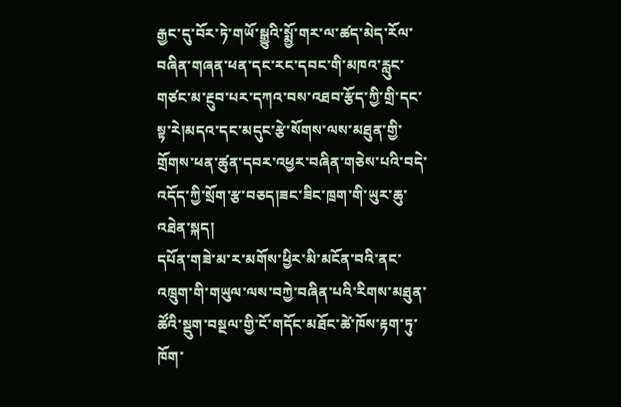རྒྱང་དུ་བོར་ཏེ་གཡོ་སྒྱུའི་སྨྱོ་གར་ལ་ཚད་མེད་རོལ་བཞིན་གཞན་ཕན་དང་རང་དབང་གི་མཁའ་རླུང་གཙང་མ་རྔུབ་པར་དཀའ་བས་འཐབ་རྩོད་ཀྱི་གྲི་དང་སྟ་རེ།མདའ་དང་མདུང་རྩེ་སོགས་ལས་མཐུན་གྱི་གྲོགས་ཕན་ཚུན་དབར་འཕྱར་བཞིན་གཅེས་པའི་བདེ་འདོད་ཀྱི་སྲོག་རྩ་བཅད།ཟང་ཟིང་ཁྲག་གི་ཡུར་ཆུ་འཐེན་སྐད།
དཔོན་གཟེ་མ་ར་མགོས་ཕྱིར་མི་མངོན་བའི་ནང་འཁྲུག་གི་གཡུལ་ལས་བཀྱེ་བཞིན་པའི་རིགས་མཐུན་ཚོའི་སྡུག་བསྔལ་གྱི་ངོ་གདོང་མཐོང་ཚེ་ཁོས་རྟག་ཏུ་ཁོག་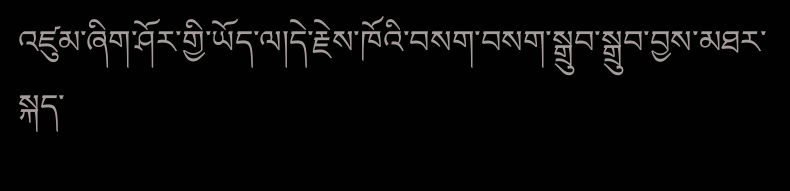འཛུམ་ཞིག་ཤོར་གྱི་ཡོད་ལ།དེ་རྗེས་ཁོའི་བསག་བསག་སྒྲུབ་སྒྲུབ་བྱས་མཐར་སྐད་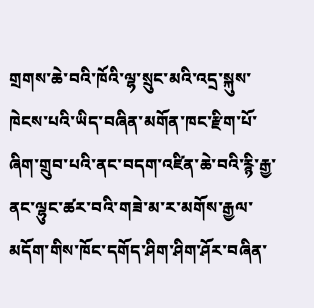གྲགས་ཆེ་བའི་ཁོའི་ལྷ་སྲུང་མའི་འདྲ་སྐུས་ཁེངས་པའི་ཡིད་བཞིན་མགོན་ཁང་རྫིག་པོ་ཞིག་གྲུབ་པའི་ནང་བདག་འཛིན་ཆེ་བའི་རྙི་རྒྱ་ནང་ལྷུང་ཚར་བའི་གཟེ་མ་ར་མགོས་རྒྱལ་མདོག་གིས་ཁོང་དགོད་ཤིག་ཤིག་ཤོར་བཞིན་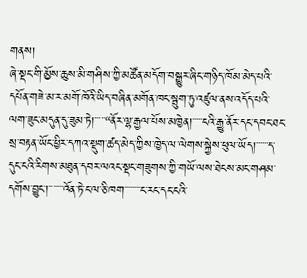གནས།
ཞེ་སྡང་གི་མྱོས་ཆུས་མི་གཤིས་ཀྱི་མཚོན་མདོག་བསྒྱུར་ཞིང་གཉིད་ཁོམ་མེད་པའི་དཔོན་གཟེ་མ་ར་མགོ་ཁོའི་ཡིད་བཞིན་མགོན་ཁང་སྦུག་ཏུ་འཛུལ་ནས་འདོད་པའི་ལག་ཟུང་མདུན་དུ་ཟུམ་ཏེ།་་་་་“ནོར་ལྷ་རྒྱལ་པོས་མཁྱེན།་་་་་ངའི་རྒྱུ་ནོར་དང་དབང་ཐང་སྲ་བརྟན་ཡོང་ཕྱིར་དཀའ་སྡུག་ཚད་མེད་ཀྱིས་ཁྱེད་ལ་ལེགས་སྐྱེས་ཕུལ་ཡོད།་་་་་་ད་དུང་ངའི་རིགས་མཐུན་དབར་ལའང་སྡང་གཟུགས་ཀྱི་གཡོ་ལས་ཐེངས་མང་གཤམ་དགོས་བྱུང་།་་་་་་་འོན་ཏེ་ང་ལ་ཅི་ཁག་་་་་་་་ང་རང་དང་ངའི་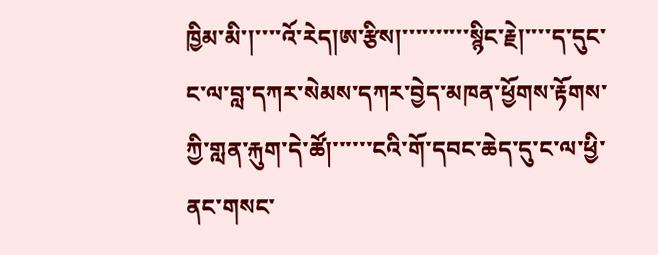ཁྱིམ་མི་།་་་་འོ་རེད།ཨ་རྩིས།་་་་་་་་་་སྙིང་རྗེ།་་་་ད་དུང་ང་ལ་བླ་དཀར་སེམས་དཀར་བྱེད་མཁན་ཕྱོགས་རྟོགས་ཀྱི་གླན་རྐུག་དེ་ཚོ།་་་་་་ངའི་གོ་དབང་ཆེད་དུ་ང་ལ་ཕྱི་ནང་གསང་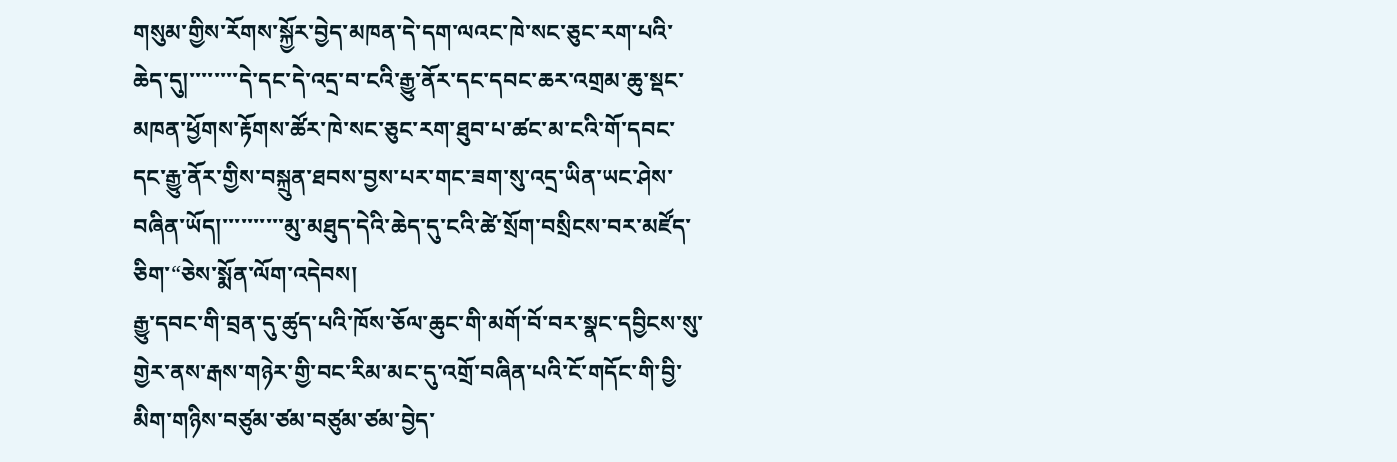གསུམ་གྱིས་རོགས་སྐྱོར་བྱེད་མཁན་དེ་དག་ལའང་ཁེ་སང་ཅུང་རག་པའི་ཆེད་དུ།་་་་་་་་དེ་དང་དེ་འདྲ་བ་ངའི་རྒྱུ་ནོར་དང་དབང་ཆར་འགྲམ་ཆུ་སྡང་མཁན་ཕྱོགས་རྟོགས་ཚོར་ཁེ་སང་ཅུང་རག་ཐུབ་པ་ཚང་མ་ངའི་གོ་དབང་དང་རྒྱུ་ནོར་གྱིས་བསྐྲུན་ཐབས་བྱས་པར་གང་ཟག་སུ་འདྲ་ཡིན་ཡང་ཤེས་བཞིན་ཡོད།་་་་་་་་་་མུ་མཐུད་དེའི་ཆེད་དུ་ངའི་ཚེ་སྲོག་བསྲིངས་བར་མཛོད་ཅིག་“ཅེས་སྨོན་ལོག་འདེབས།
རྒྱུ་དབང་གི་བྲན་དུ་ཚུད་པའི་ཁོས་ཅོལ་ཆུང་གི་མགོ་བོ་བར་སྣང་དབྱིངས་སུ་གྱེར་ནས་རྒས་གཉེར་གྱི་བང་རིམ་མང་དུ་འགྲོ་བཞིན་པའི་ངོ་གདོང་གི་བྱི་མིག་གཉིས་བཙུམ་ཙམ་བཙུམ་ཙམ་བྱེད་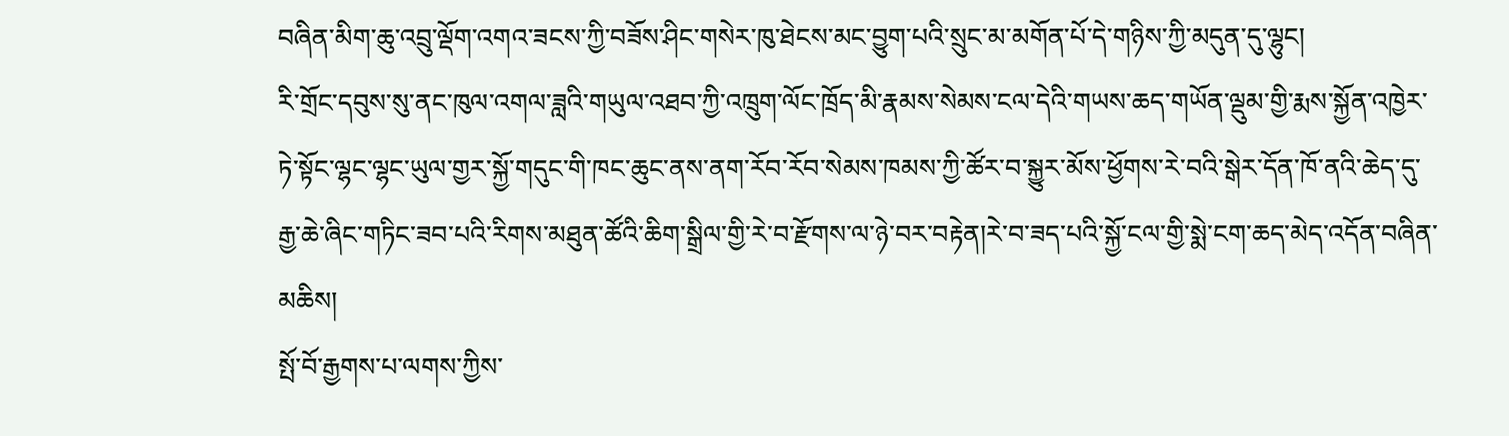བཞིན་མིག་ཆུ་འབྲུ་ལྡོག་འགའ་ཟངས་ཀྱི་བཟོས་ཤིང་གསེར་ཁུ་ཐེངས་མང་བྱུག་པའི་སྲུང་མ་མགོན་པོ་དེ་གཉིས་ཀྱི་མདུན་དུ་ལྷུང།
རི་གྲོང་དབུས་སུ་ནང་ཁུལ་འགལ་ཟླའི་གཡུལ་འཐབ་ཀྱི་འཁྲུག་ལོང་ཁྲོད་མི་རྣམས་སེམས་ངལ་དེའི་གཡས་ཆད་གཡོན་ལྡུམ་གྱི་རྨས་སྐྱོན་འཁྱེར་ཏེ་སྟོང་ལྷང་ལྷང་ཡུལ་གྱར་སྐྱོ་གདུང་གི་ཁང་ཆུང་ནས་ནག་རོབ་རོབ་སེམས་ཁམས་ཀྱི་ཚོར་བ་སྐྱུར་མོས་ཕྱོགས་རེ་བའི་སྒེར་དོན་ཁོ་ནའི་ཆེད་དུ་རྒྱ་ཆེ་ཞིང་གཏིང་ཟབ་པའི་རིགས་མཐུན་ཚོའི་ཆིག་སྒྲིལ་གྱི་རེ་བ་རྫོགས་ལ་ཉེ་བར་བརྟེན།རེ་བ་ཟད་པའི་སྐྱོ་ངལ་གྱི་སྨེ་ངག་ཆད་མེད་འདོན་བཞིན་མཆིས།
སྤོ་བོ་རྒྱགས་པ་ལགས་ཀྱིས་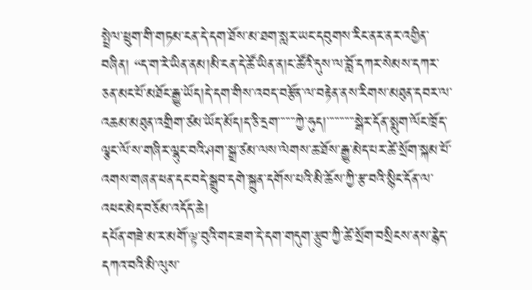སྤྲེལ་ཕྲུག་གི་གཏམ་ངན་དེ་དག་ཐོས་མ་ཐག་སླར་ཡང་དབུགས་རིང་ནར་ནར་འགྱིན་བཞིན། “ད་ག་རེ་ཡིན་ནམ།མི་ངན་དེ་ཚོ་ཡིན་ན།ང་ཚོའི་དུས་ལ་བློ་དཀར་སེམས་དཀར་ཅན་མང་པོ་མཐོང་རྒྱུ་ཡོད།དེ་དག་གིས་འབད་བརྩོན་ལ་བརྟེན་ནས་རིགས་མཐུན་དབར་ལ་འཆམ་མཐུན་འགྲིག་ཙམ་ཡོད་མོད།ད་ཅི་དྲག་་་་་་་ཀྱེ་ཧུད།་་་་་་་་་་་སྒེར་དོན་སྨུག་ལོང་ཁྲོད་ལྕང་ལོ་ས་གཞིར་ལྷུང་བའི་ཤག་སྒྲ་ཙམ་ལས་ལེགས་ཆ་ཐོས་རྒྱུ་མེད་པར་ཚེ་སྲོག་སྐམ་པོ་འགས་གཞན་ཕན་དང་བདེ་སྒྲུབ་དགེ་སྐྲུན་དགོས་པའི་མི་ཆོས་ཀྱི་རྩ་བའི་སྙིང་དོན་ལ་འཕང་མེད་བཅོམ་འདོད་ཆེ།
དཔོན་གཟེ་མ་ར་མགོ་ལྟ་བུའི་གང་ཟག་དེ་དག་གདུག་རྩུབ་ཀྱི་ཚེ་སྲོག་བསྲིངས་ནས་རྙེད་དཀའ་བའི་མི་ལུས་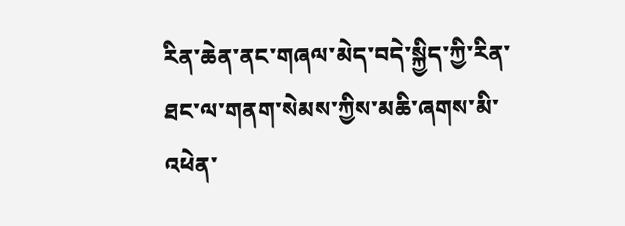རིན་ཆེན་ནང་གཞལ་མེད་བདེ་སྐྱིད་ཀྱི་རིན་ཐང་ལ་གནག་སེམས་ཀྱིས་མཆི་ཞགས་མི་འཕེན་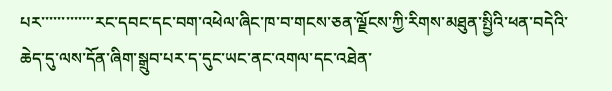པར་་་་་་་་་་་་་རང་དབང་དང་བག་འཕེལ་ཞིང་ཁ་བ་གངས་ཅན་ལྗོངས་ཀྱི་རིགས་མཐུན་སྤྱིའི་ཕན་བདེའི་ཆེད་དུ་ལས་དོན་ཞིག་སྒྲུབ་པར་ད་དུང་ཡང་ནང་འགལ་དང་འཐེན་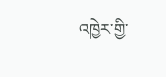འཁྱེར་གྱི་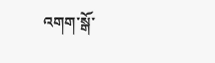འགག་སྒོ་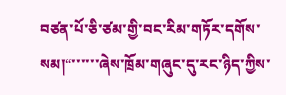བཙན་པོ་ཅི་ཙམ་གྱི་བང་རིམ་གཏོར་དགོས་སམ།“་་་་་་ཞེས་ཁྲོམ་གཞུང་དུ་རང་ཉིད་ཀྱིས་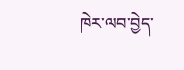ཁེར་ལབ་བྱེད་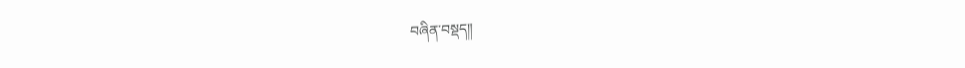བཞིན་བསྡད༎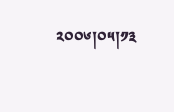༢༠༠༦།༠༥།༡༣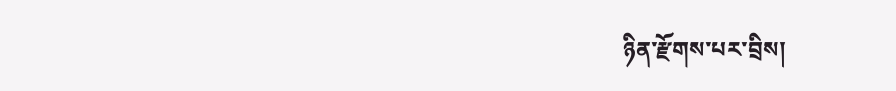ཉིན་རྫོགས་པར་བྲིས།